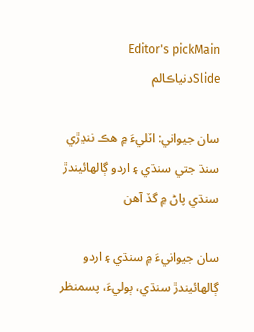Editor's pickMain Slideدنياڪالم

سان جيواني: اٽليءَ ۾ هڪ ننڍڙي سنڌ جتي سنڌي ۽ اردو ڳالهائيندڙ سنڌي پاڻ ۾ گڏ آھن

سان جيوانيءَ ۾ سنڌي ۽ اردو ڳالهائيندڙ سنڌي، ٻوليءَ، پسمنظر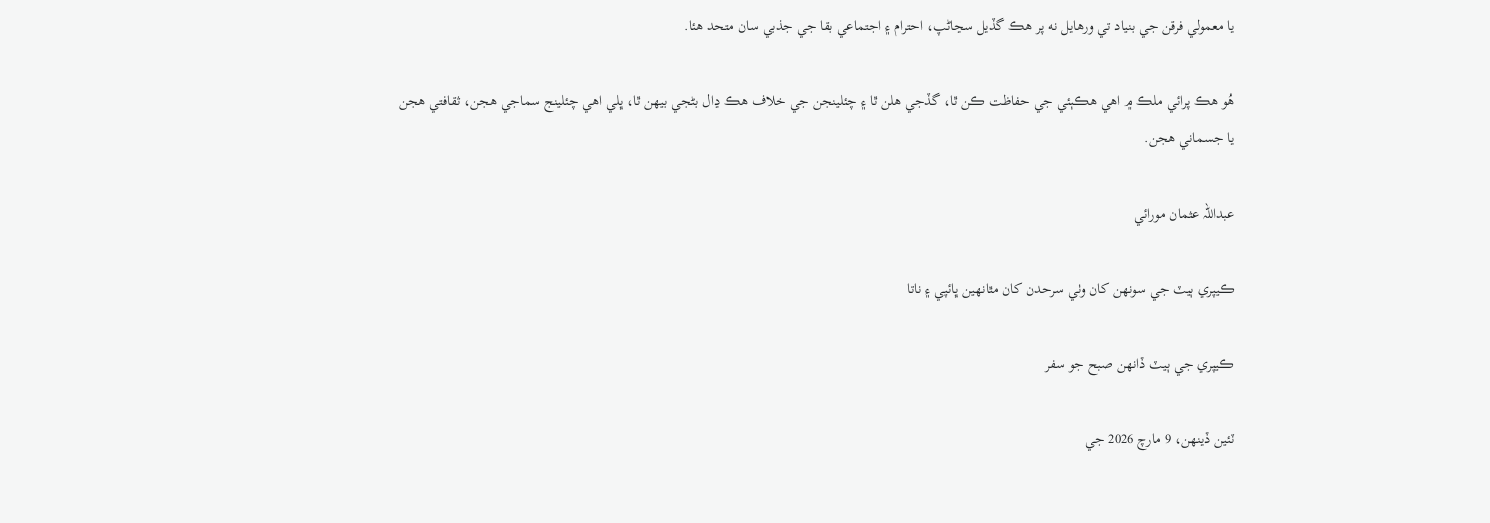يا معمولي فرقن جي بنياد تي ورهايل نه پر هڪ گڏيل سڃاڻپ، احترام ۽ اجتماعي بقا جي جذبي سان متحد هئا.

ھُو هڪ پرائي ملڪ ۾ اهي هڪٻئي جي حفاظت ڪن ٿا، گڏجي هلن ٿا ۽ چئلينجن جي خلاف هڪ ڍال بڻجي بيهن ٿا، ڀلي اهي چئلينج سماجي هجن، ثقافتي هجن يا جسماني هجن.

عبداللہ عثمان مورائي

ڪيپري ٻيٽ جي سونهن کان وٺي سرحدن کان مٿانهين ڀائپي ۽ ناتا

ڪيپري جي ٻيٽ ڏانهن صبح جو سفر

ٽئين ڏينهن، 9 مارچ 2026 جي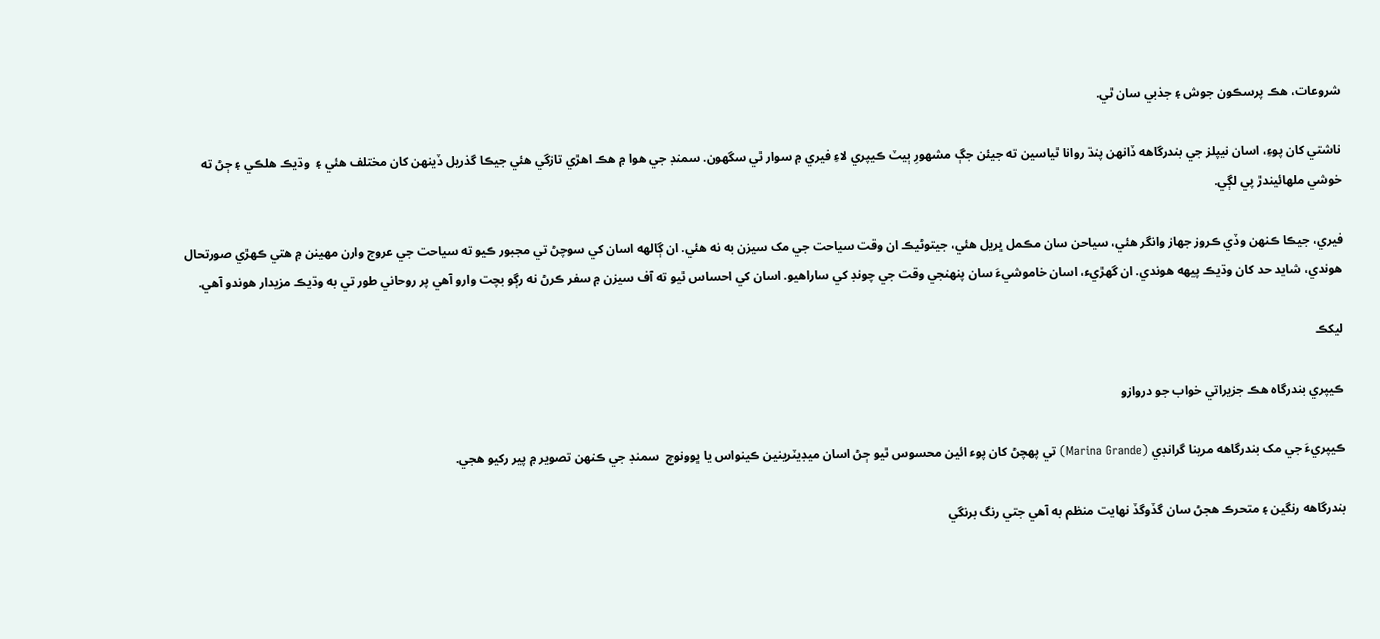شروعات، هڪ پرسڪون جوش ۽ جذبي سان ٿي.

ناشتي کان پوءِ، اسان نيپلز جي بندرگاهه ڏانهن پنڌ روانا ٿياسين ته جيئن جڳ مشهورِ ٻيٽ ڪيپري لاءِ فيري ۾ سوار ٿي سگهون. سمنڊ جي هوا ۾ هڪ اهڙي تازگي هئي جيڪا گذريل ڏينهن کان مختلف هئي ۽  وڌيڪ هلڪي ۽ ڄڻ ته خوشي ملهائيندڙ پي لڳي.

فيري، جيڪا ڪنهن وڏي ڪروز جهاز وانگر هئي، سياحن سان مڪمل ڀريل هئي، جيتوڻيڪ ان وقت سياحت جي مک سيزن به نه هئي. ان ڳالهه اسان کي سوچڻ تي مجبور ڪيو ته سياحت جي عروج وارن مهينن ۾ هتي ڪهڙي صورتحال هوندي، شايد حد کان وڌيڪ پيهه هوندي. ان گهڙيء، اسان خاموشيءَ سان پنهنجي وقت جي چونڊ کي ساراهيو. اسان کي احساس ٿيو ته آف سيزن ۾ سفر ڪرڻ نه رڳو بچت وارو آهي پر روحاني طور تي به وڌيڪ مزيدار هوندو آهي.

ليکڪ

ڪيپري بندرگاه هڪ جزيراتي خواب جو دروازو

ڪيپريءَ جي مک بندرگاهه مرينا گرانڊي (Marina Grande) تي پهچڻ کان پوء ائين محسوس ٿيو ڄڻ اسان ميڊيٽرينين ڪينواس يا ڀوونوچ  سمنڊ جي ڪنهن تصوير ۾ پير رکيو هجي.

بندرگاهه رنگين ۽ متحرڪ هجڻ سان گڏوگڏ نهايت منظم به آهي جتي رنگ برنگي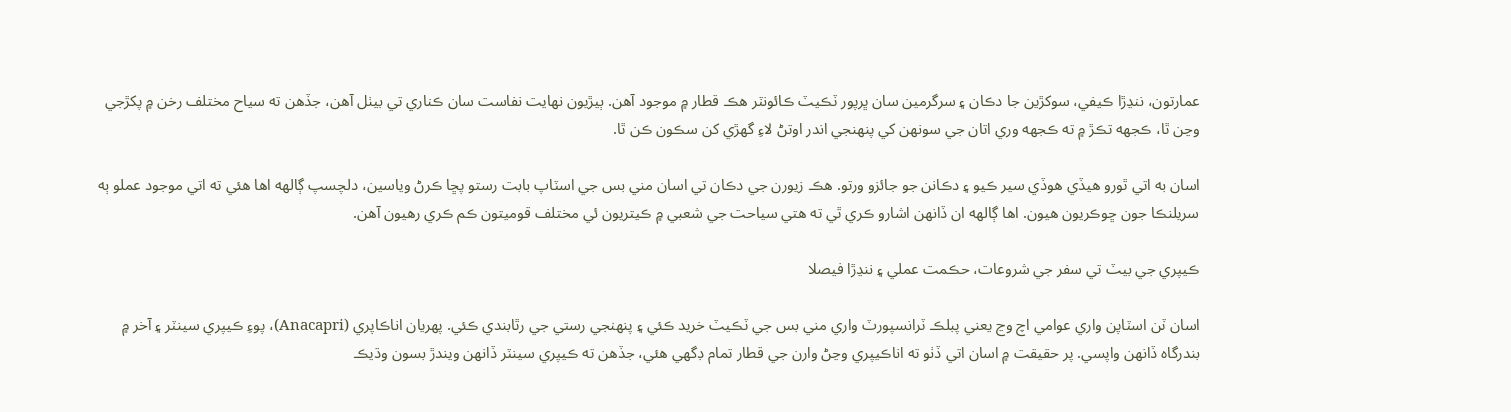عمارتون، ننڍڙا ڪيفي، سوکڙين جا دڪان ۽ سرگرمين سان ڀرپور ٽڪيٽ ڪائونٽر هڪ قطار ۾ موجود آهن. ٻيڙيون نهايت نفاست سان ڪناري تي بيٺل آهن، جڏهن ته سياح مختلف رخن ۾ پکڙجي وڃن ٿا، ڪجهه تڪڙ ۾ ته ڪجهه وري اتان جي سونهن کي پنهنجي اندر اوتڻ لاءِ گهڙي کن سڪون ڪن ٿا.

اسان به اتي ٿورو هيڏي هوڏي سير ڪيو ۽ دڪانن جو جائزو ورتو. هڪ زيورن جي دڪان تي اسان مني بس جي اسٽاپ بابت رستو پڇا ڪرڻ وياسين، دلچسپ ڳالهه اها هئي ته اتي موجود عملو ٻه سريلنڪا جون ڇوڪريون هيون. اها ڳالهه ان ڏانهن اشارو ڪري ٿي ته هتي سياحت جي شعبي ۾ ڪيتريون ئي مختلف قوميتون ڪم ڪري رهيون آهن.

ڪيپري جي بيٽ تي سفر جي شروعات، حڪمت عملي ۽ ننڍڙا فيصلا

اسان ٽن اسٽاپن واري عوامي اچ وڃ يعني پبلڪ ٽرانسپورٽ واري مني بس جي ٽڪيٽ خريد ڪئي ۽ پنهنجي رستي جي رٿابندي ڪئي. پهريان اناڪاپري (Anacapri)، پوءِ ڪيپري سينٽر ۽ آخر ۾ بندرگاه ڏانهن واپسي. پر حقيقت ۾ اسان اتي ڏٺو ته اناڪيپري وڃڻ وارن جي قطار تمام ڊگهي هئي، جڏهن ته ڪيپري سينٽر ڏانهن ويندڙ بسون وڌيڪ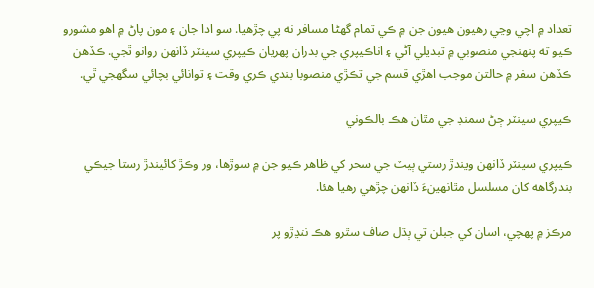تعداد ۾ اچي وڃي رهيون هيون جن ۾ ڪي تمام گهڻا مسافر نه پي چڙهيا. سو ادا جان ۽ مون پاڻ ۾ اهو مشورو ڪيو ته پنهنجي منصوبي ۾ تبديلي آڻي ۽ اناڪيپري جي بدران پهريان ڪيپري سينٽر ڏانهن روانو ٿجي. ڪڏهن ڪڏهن سفر ۾ حالتن موجب اهڙي قسم جي تڪڙي منصوبا بندي ڪري وقت ۽ توانائي بچائي سگهجي ٿي.

ڪيپري سينٽر ڄڻ سمنڊ جي مٿان هڪ بالڪوني

ڪيپري سينٽر ڏانهن ويندڙ رستي ٻيٽ جي سحر کي ظاهر ڪيو جن ۾ سوڙها، ور وڪڙ کائيندڙ رستا جيڪي بندرگاهه کان مسلسل مٿانهينءَ ڏانهن چڙهي رهيا هئا.

مرڪز ۾ پهچي، اسان کي جبلن تي ٻڌل صاف سٿرو هڪ ننڍڙو پر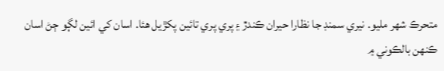متحرڪ شهر مليو. نيري سمنڊ جا نظارا حيران ڪندڙ ۽ پري پري تائين پکڙيل هئا. اسان کي ائين لڳو ڄڻ اسان ڪنهن بالڪوني ۾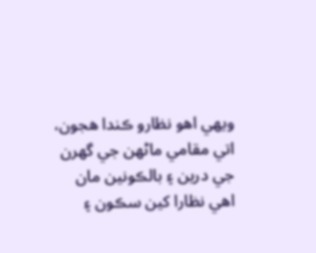ويهي اهو نظارو ڪندا هجون، اتي مقامي ماڻهن جي گهرن جي درين ۽ بالڪونين مان اهي نظارا کين سڪون ۽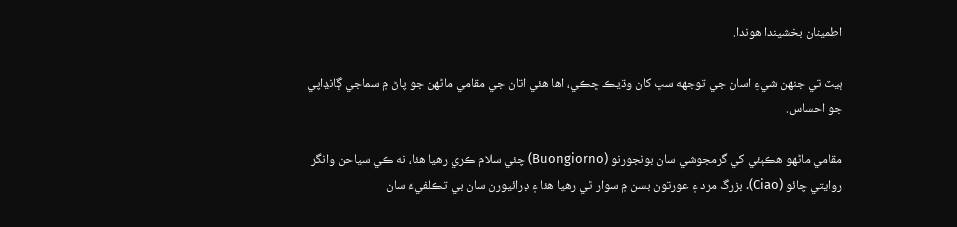اطمينان بخشيندا هوندا.

ٻيٽ تي جنهن شيءِ اسان جي توجهه سڀ کان وڌيڪ ڇڪي، اها هئي اتان جي مقامي ماڻهن جو پاڻ ۾ سماجي ڳانڍاپي جو احساس.

مقامي ماڻهو هڪٻئي کي گرمجوشي سان بونجورنو (Buongiorno) چئي سلام ڪري رهيا هئا، نه ڪي سياحن وانگر روايتي چائو (Ciao). بزرگ مرد ۽ عورتون بسن ۾ سوار ٿي رهيا هئا ۽ ڊرائيورن سان بي تڪلفيءَ سان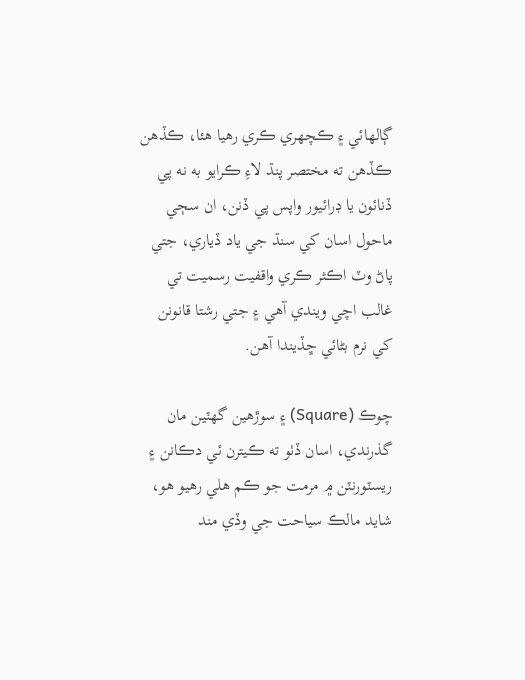ڳالهائي ۽ ڪچهري ڪري رهيا هئا، ڪڏهن ڪڏهن ته مختصر پنڌ لاءِ ڪرايو به نه پي ڏنائون يا ڊرائيور واپس پي ڏنن، ان سڄي ماحول اسان کي سنڌ جي ياد ڏياري، جتي پاڻ وٽ اڪثر ڪري واقفيت رسميت تي غالب اچي ويندي آهي ۽ جتي رشتا قانونن کي نرم بڻائي ڇڏيندا آهن.

چوڪ (Square) ۽ سوڙهين گهٽين مان گذرندي، اسان ڏٺو ته ڪيترن ئي دڪانن ۽ ريسٽورنٽن ۾ مرمت جو ڪم هلي رهيو هو، شايد مالڪ سياحت جي وڏي مند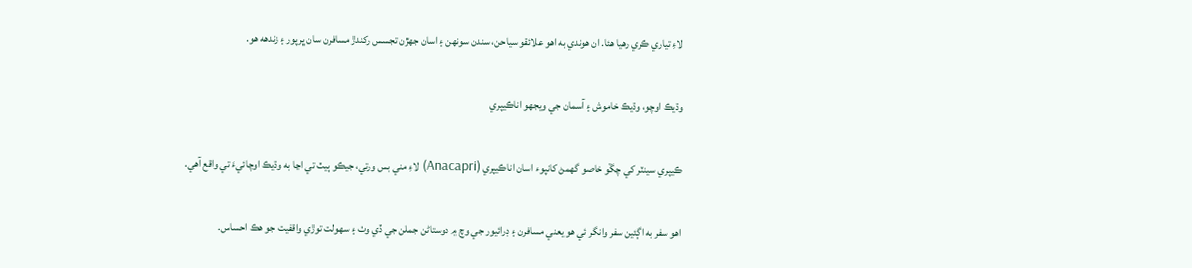لاءِ تياري ڪري رهيا هئا. ان هوندي به اهو علائقو سياحن، سندن سونهن ۽ اسان جهڙن تجسس رکندڙ مسافرن سان ڀرپور ۽ زندهه هو.

وڌيڪ اوچو، وڌيڪ خاموش ۽ آسمان جي ويجهو اناڪيپري

ڪيپري سينٽر کي چڱو خاصو گهمڻ کانپوء اسان اناڪيپري (Anacapri) لاءِ مني بس ورتي، جيڪو ٻيٽ تي اڃا به وڌيڪ اوچائيءَ تي واقع آهي.

اهو سفر به اڳئين سفر وانگر ئي هو يعني مسافرن ۽ ڊرائيور جي وچ ۾ دوستاڻن جملن جي ڏي وٺ ۽ سهولت توڙي واقفيت جو هڪ احساس.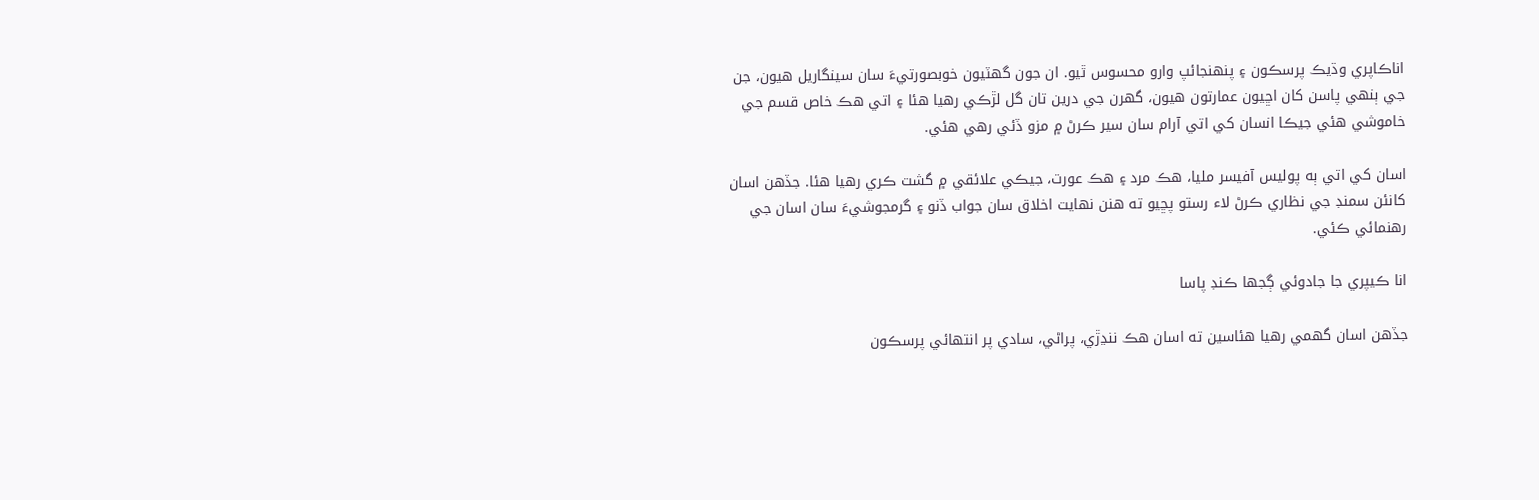اناڪاپري وڌيڪ پرسڪون ۽ پنهنجائپ وارو محسوس ٿيو. ان جون گهٽيون خوبصورتيءَ سان سينگاريل هيون، جن جي ٻنهي پاسن کان اڇيون عمارتون هيون، گهرن جي درين تان گل لڙڪي رهيا هئا ۽ اتي هڪ خاص قسم جي خاموشي هئي جيڪا انسان کي اتي آرام سان سير ڪرڻ ۾ مزو ڏئي رهي هئي.

اسان کي اتي ٻه پوليس آفيسر مليا، هڪ مرد ۽ هڪ عورت، جيڪي علائقي ۾ گشت ڪري رهيا هئا. جڏهن اسان کانئن سمنڊ جي نظاري ڪرڻ لاء رستو پڇيو ته هنن نهايت اخلاق سان جواب ڏنو ۽ گرمجوشيءَ سان اسان جي رهنمائي ڪئي.

انا ڪيپري جا جادوئي ڳجها ڪنڊ پاسا

جڏهن اسان گهمي رهيا هئاسين ته اسان هڪ ننڍڙي، پراڻي، سادي پر انتھائي پرسڪون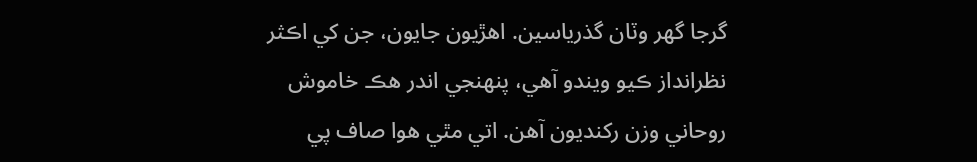گرجا گهر وٽان گذرياسين. اهڙيون جايون، جن کي اڪثر نظرانداز ڪيو ويندو آهي، پنهنجي اندر هڪ خاموش روحاني وزن رکنديون آهن. اتي مٿي هوا صاف پي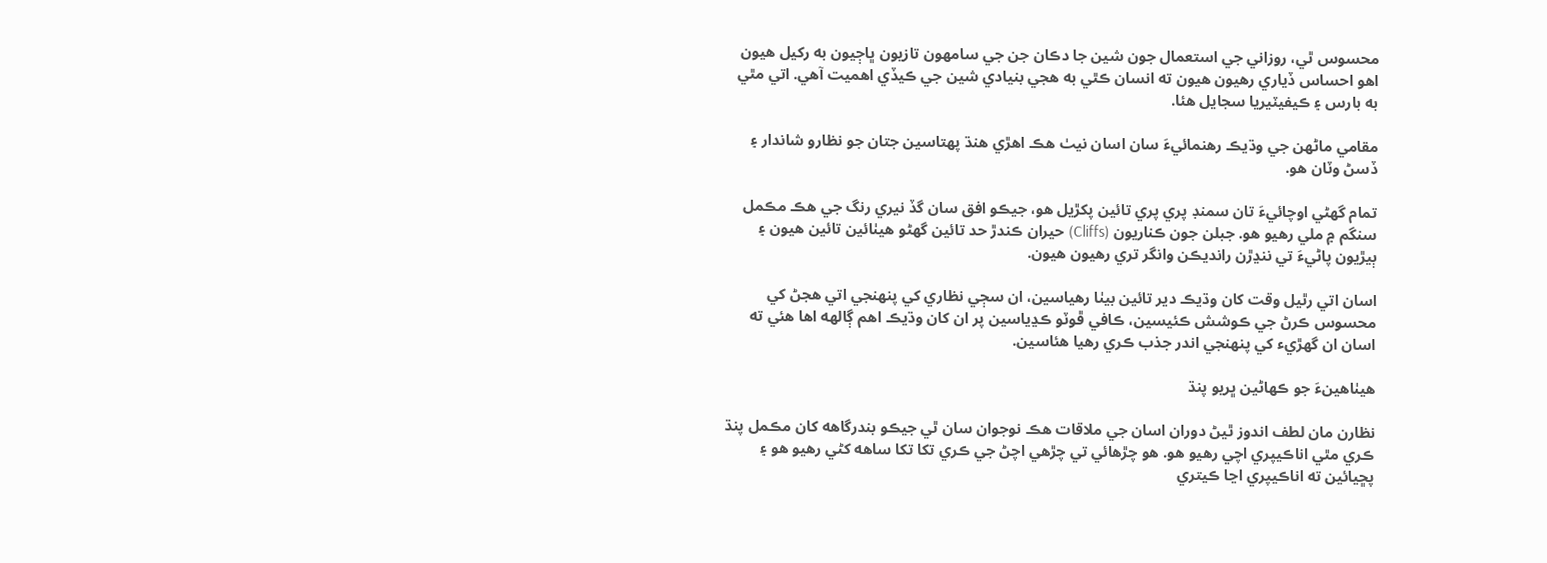محسوس ٿي، روزاني جي استعمال جون شين جا دڪان جن جي سامهون تازيون ڀاڄيون به رکيل هيون اهو احساس ڏياري رهيون هيون ته انسان ڪٿي به هجي بنيادي شين جي ڪيڏي اهميت آهي. اتي مٿي به بارس ۽ ڪيفيٽيريا سجايل هئا.

مقامي ماڻهن جي وڌيڪ رهنمائيءَ سان اسان نيٺ هڪ اهڙي هنڌ پهتاسين جتان جو نظارو شاندار ۽ ڏسڻ وٽان هو.

تمام گهڻي اوچائيءَ تان سمنڊ پري پري تائين پکڙيل هو، جيڪو افق سان گڏ نيري رنگ جي هڪ مڪمل سنگم ۾ ملي رهيو هو. جبلن جون ڪناريون (Cliffs) حيران ڪندڙ حد تائين گهڻو هيٺائين تائين هيون ۽ ٻيڙيون پاڻيءَ تي ننڍڙن رانديڪن وانگر تري رهيون هيون.

اسان اتي رٿيل وقت کان وڌيڪ دير تائين بيٺا رهياسين، ان سڄي نظاري کي پنهنجي اتي هجڻ کي محسوس ڪرڻ جي ڪوشش ڪئيسين، ڪافي ڦوٽو ڪڍياسين پر ان کان وڌيڪ اهم ڳالهه اها هئي ته اسان ان گهڙيء کي پنهنجي اندر جذب ڪري رهيا هئاسين.

هيٺاهينءَ جو ڪهاڻين ڀريو پنڌ

نظارن مان لطف اندوز ٿيڻ دوران اسان جي ملاقات هڪ نوجوان سان ٿي جيڪو بندرگاهه کان مڪمل پنڌ ڪري مٿي اناڪيپري اچي رهيو هو. هو چڙهائي تي چڙهي اچڻ جي ڪري تکا تکا ساهه کڻي رهيو هو ۽ پڇيائين ته اناڪيپري اڃا ڪيتري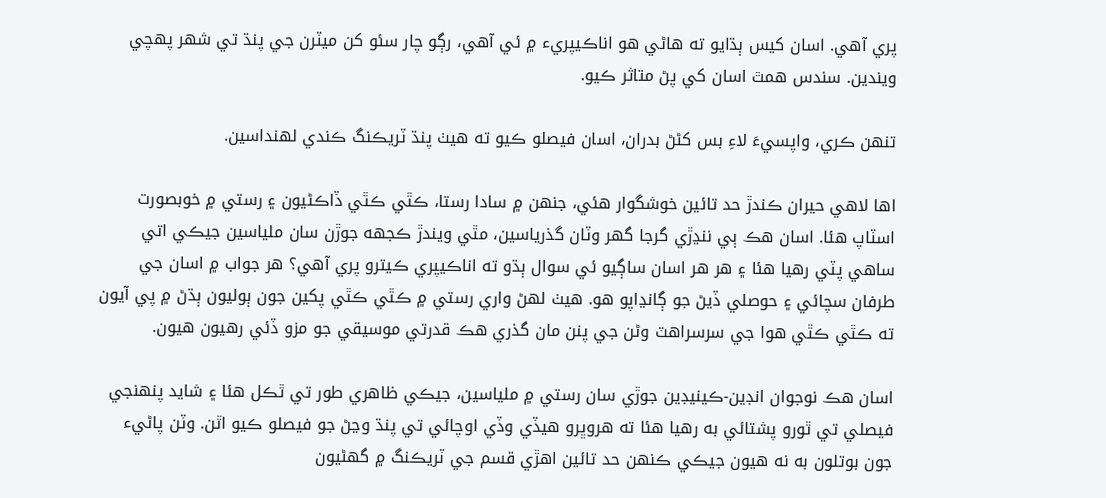پري آهي. اسان کيس ٻڌايو ته هاڻي هو اناڪيپريء ۾ ئي آهي، رڳو چار سئو کن ميٽرن جي پنڌ تي شهر پهچي ويندين. سندس همٿ اسان کي پڻ متاثر ڪيو.

تنهن ڪري، واپسيءَ لاءِ بس کڻڻ بدران، اسان فيصلو ڪيو ته هيٺ پنڌ ٽريڪنگ ڪندي لهنداسين.

اها لاهي حيران ڪندڙ حد تائين خوشگوار هئي، جنهن ۾ سادا رستا، ڪٿي ڪٿي ڏاڪڻيون ۽ رستي ۾ خوبصورت اسٽاپ هئا. اسان هڪ ٻي ننڍڙي گرجا گهر وٽان گذرياسين، مٿي ويندڙ ڪجهه جوڙن سان ملياسين جيڪي اتي ساهي پٽي رهيا هئا ۽ هر هر اسان ساڳيو ئي سوال ٻڌو ته اناڪيپري ڪيترو پري آهي؟ هر جواب ۾ اسان جي طرفان سچائي ۽ حوصلي ڏيڻ جو ڳانڍاپو هو. هيٺ لهڻ واري رستي ۾ ڪٿي ڪٿي پکين جون ٻوليون ٻڌڻ ۾ پي آيون ته ڪٿي ڪٿي هوا جي سرسراهٽ وڻن جي پنن مان گذري هڪ قدرتي موسيقي جو مزو ڏئي رهيون هيون.

اسان هڪ نوجوان انڊين-ڪينيڊين جوڙي سان رستي ۾ ملياسين، جيڪي ظاهري طور تي ٿڪل هئا ۽ شايد پنهنجي فيصلي تي ٿورو پشتائي به رهيا هئا ته هروڀرو هيڏي وڏي اوچائي تي پنڌ وڃڻ جو فيصلو ڪيو اٿن. وٽن پاڻيء جون بوتلون به نه هيون جيڪي ڪنهن حد تائين اهڙي قسم جي ٽريڪنگ ۾ گهڻيون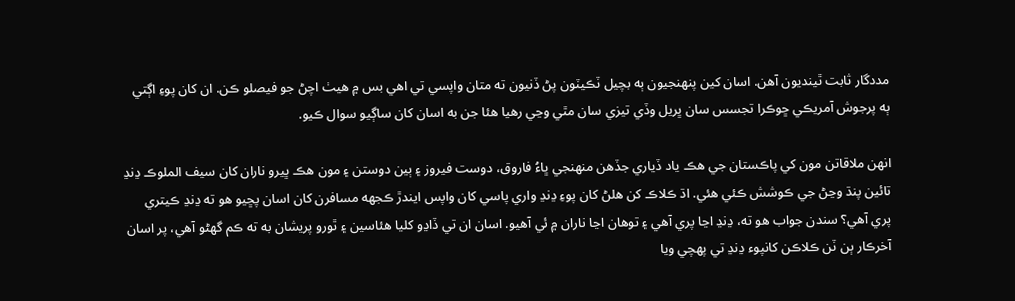مددگار ثابت ٿينديون آهن. اسان کين پنهنجيون ٻه بچيل ٽڪيٽون پڻ ڏنيون ته متان واپسي تي اهي بس ۾ هيٺ اچڻ جو فيصلو ڪن. ان کان پوءِ اڳتي ٻه پرجوش آمريڪي ڇوڪرا تجسس سان ڀريل وڏي تيزي سان مٿي وڃي رهيا هئا جن به اسان کان ساڳيو سوال ڪيو.

انهن ملاقاتن مون کي پاڪستان جي هڪ ياد ڏياري جڏهن منهنجي ڀاءُ فاروق، دوست فيروز ۽ ٻين دوستن ۽ مون هڪ ڀيرو ناران کان سيف الملوڪ ڍنڍ تائين پنڌ وڃڻ جي ڪوشش ڪئي هئي. اڌ ڪلاڪ کن هلڻ کان پوءِ ڍنڍ واري پاسي کان واپس ايندڙ ڪجهه مسافرن کان اسان پڇيو هو ته ڍنڍ ڪيتري پري آهي؟ سندن جواب هو ته، ڍنڍ اڃا پري آهي ۽ توهان اڃا ناران ۾ ئي آهيو. اسان ان تي ڏاڍو کليا هئاسين ۽ ٿورو پريشان به ته ڪم گهڻو آهي، پر اسان آخرڪار ٻن ٽن ڪلاڪن کانپوء ڍنڍ تي پهچي ويا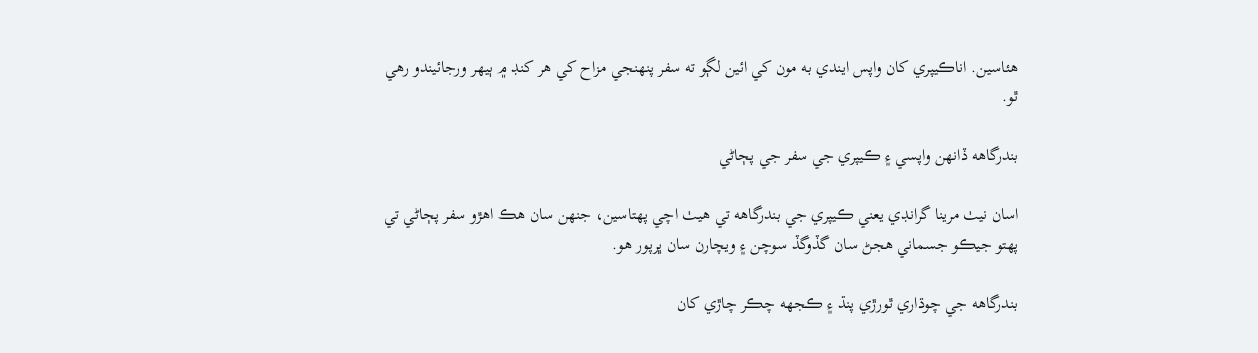هئاسين. اناڪيپري کان واپس ايندي به مون کي ائين لڳو ته سفر پنهنجي مزاح کي هر کنڊ ۾ ٻيهر ورجائيندو رهي ٿو.

بندرگاهه ڏانهن واپسي ۽ ڪيپري جي سفر جي پڄاڻي

اسان نيٺ مرينا گرانڊي يعني ڪيپري جي بندرگاهه تي هيٺ اچي پهتاسين، جنهن سان هڪ اهڙو سفر پڄاڻي تي پهتو جيڪو جسماني هجڻ سان گڏوگڏ سوچن ۽ ويچارن سان ڀرپور هو.

بندرگاهه جي چوڌاري ٿورڙي پنڌ ۽ ڪجهه چڪر چاڙي کان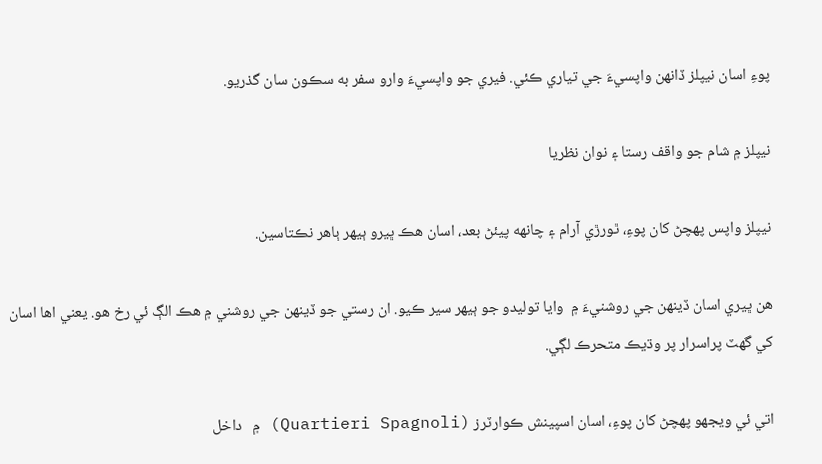پوءِ اسان نيپلز ڏانهن واپسيءَ جي تياري ڪئي. فيري جو واپسيءَ وارو سفر به سڪون سان گذريو.

نيپلز ۾ شام جو واقف رستا ۽ نوان نظريا

نيپلز واپس پهچڻ کان پوءِ، ٿورڙي آرام ۽ چانهه پيئڻ بعد، اسان هڪ ڀيرو ٻيهر ٻاهر نڪتاسين.

هن ڀيري اسان ڏينهن جي روشنيءَ ۾  وايا توليدو جو ٻيهر سير ڪيو. ان رستي جو ڏينهن جي روشني ۾ هڪ الڳ ئي رخ هو. يعني اها اسان کي گهٽ پراسرار پر وڌيڪ متحرڪ لڳي.

اتي ئي ويجهو پهچڻ کان پوءِ، اسان اسپينش ڪوارٽرز (Quartieri Spagnoli) ۾ داخل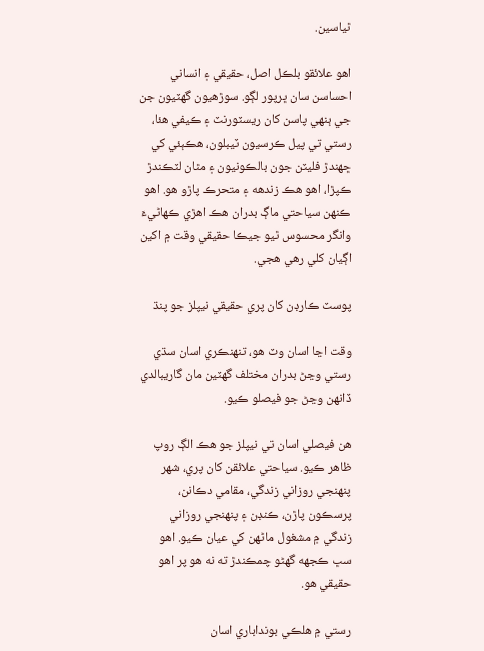ٿياسين.

اهو علائقو بلڪل اصل، حقيقي ۽ انساني احساسن سان ڀرپور لڳو. سوڙهيون گهٽيون جن جي ٻنهي پاسن کان ريسٽورنٽ ۽ ڪيفي هئا، رستي تي پيل ڪرسيون ٽيبلون، هڪٻئي کي ڇهندڙ فليٽن جون بالڪونيون ۽ مٿان لٽڪندڙ ڪپڙا، اهو هڪ زندهه ۽ متحرڪ پاڙو هو. اهو ڪنهن سياحتي ماڳ بدران هڪ اهڙي ڪهاڻيءَ وانگر محسوس ٿيو جيڪا حقيقي وقت ۾ اکين اڳيان کلي رهي هجي.

پوسٽ ڪارڊن کان پري حقيقي نيپلز جو پنڌ

وقت اڃا اسان وٽ هو، تنهنڪري اسان سڌي رستي وڃڻ بدران مختلف گهٽين مان گاريبالدي ڏانهن وڃڻ جو فيصلو ڪيو.

هن فيصلي اسان تي نيپلز جو هڪ الڳ روپ ظاهر ڪيو. سياحتي علائقن کان پري، شهر پنهنجي روزاني زندگي، مقامي دڪانن، پرسڪون پاڙن، ڪنڊن ۽ پنهنجي روزاني زندگي ۾ مشغول ماڻهن کي عيان ڪيو. اهو سڀ ڪجهه گهڻو چمڪندڙ ته نه هو پر اهو حقيقي هو.

رستي ۾ هلڪي بونداباري اسان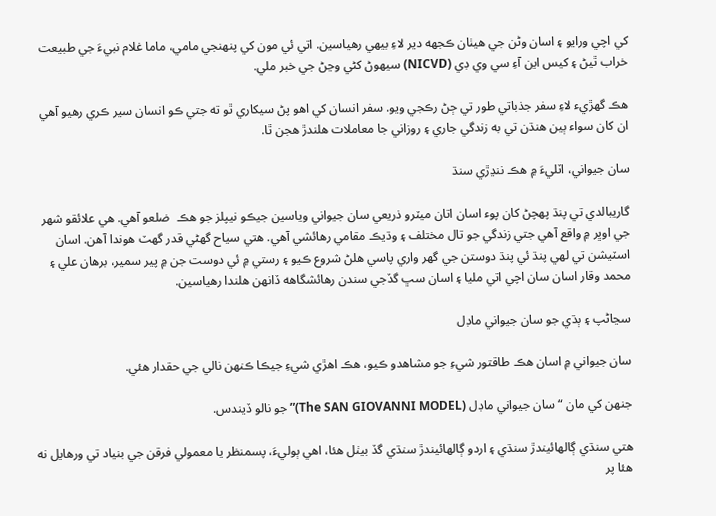کي اچي ورايو ۽ اسان وڻن جي هيٺان ڪجهه دير لاءِ بيهي رهياسين. اتي ئي مون کي پنهنجي مامي، ماما غلام نبيءَ جي طبيعت خراب ٿيڻ ۽ کيس اين آءِ سي وي ڊي (NICVD) سيهوڻ کڻي وڃڻ جي خبر ملي.

هڪ گهڙيء لاءِ سفر جذباتي طور تي ڄڻ رڪجي ويو. سفر انسان کي اهو پڻ سيکاري ٿو ته جتي ڪو انسان سير ڪري رهيو آهي ان کان سواء ٻين هنڌن تي به زندگي جاري ۽ روزاني جا معاملات هلندڙ هجن ٿا.

سان جيواني، اٽليءَ ۾ هڪ ننڍڙي سنڌ

گاريبالدي تي پنڌ پهچڻ کان پوء اسان اتان ميٽرو ذريعي سان جيواني وياسين جيڪو نيپلز جو هڪ  ضلعو آهي. هي علائقو شهر جي اوڀر ۾ واقع آهي جتي زندگي جو تال مختلف ۽ وڌيڪ مقامي رهائشي آهي. هتي سياح گهڻي قدر گهٽ هوندا آهن. اسان اسٽيشن تي لهي پنڌ ئي پنڌ دوستن جي گهر واري پاسي هلڻ شروع ڪيو ۽ رستي ۾ ئي دوست جن ۾ پير سمير، برهان علي ۽ محمد وقار اسان سان اچي اتي مليا ۽ اسان سڀ گڏجي سندن رهائشگاهه ڏانهن هلندا رهياسين.

سڃاڻپ ۽ ٻڌي جو سان جيواني ماڊل

سان جيواني ۾ اسان هڪ طاقتور شيءِ جو مشاهدو ڪيو، هڪ اهڙي شيءِ جيڪا ڪنهن نالي جي حقدار هئي.

جنهن کي مان “سان جيواني ماڊل (The SAN GIOVANNI MODEL)” جو نالو ڏيندس.

هتي سنڌي ڳالهائيندڙ سنڌي ۽ اردو ڳالهائيندڙ سنڌي گڏ بيٺل هئا، اهي ٻوليءَ، پسمنظر يا معمولي فرقن جي بنياد تي ورهايل نه هئا پر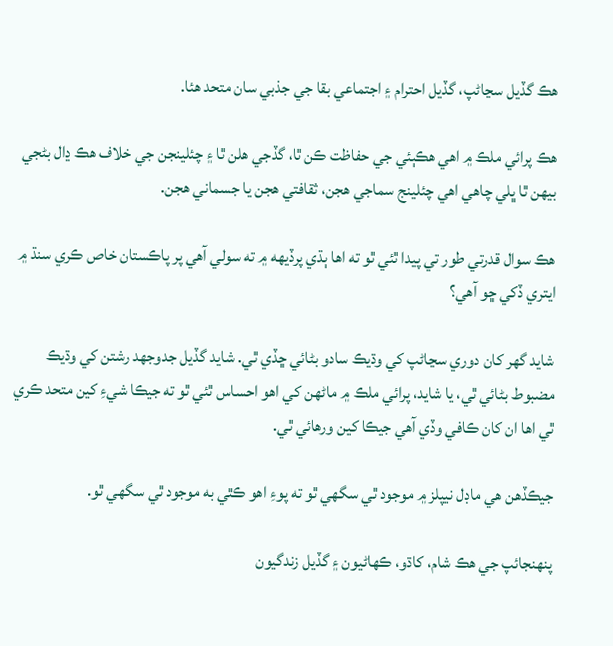هڪ گڏيل سڃاڻپ، گڏيل احترام ۽ اجتماعي بقا جي جذبي سان متحد هئا.

هڪ پرائي ملڪ ۾ اهي هڪٻئي جي حفاظت ڪن ٿا، گڏجي هلن ٿا ۽ چئلينجن جي خلاف هڪ ڍال بڻجي بيهن ٿا ڀلي چاهي اهي چئلينج سماجي هجن، ثقافتي هجن يا جسماني هجن.

هڪ سوال قدرتي طور تي پيدا ٿئي ٿو ته اها ٻڌي پرڏيهه ۾ ته سولي آهي پر پاڪستان خاص ڪري سنڌ ۾ ايتري ڏکي ڇو آهي؟

شايد گهر کان دوري سڃاڻپ کي وڌيڪ سادو بڻائي ڇڏي ٿي. شايد گڏيل جدوجهد رشتن کي وڌيڪ مضبوط بڻائي ٿي، يا شايد، پرائي ملڪ ۾ ماڻهن کي اهو احساس ٿئي ٿو ته جيڪا شيءِ کين متحد ڪري ٿي اها ان کان ڪافي وڏي آهي جيڪا کين ورهائي ٿي.

جيڪڏهن هي ماڊل نيپلز ۾ موجود ٿي سگهي ٿو ته پوءِ اهو ڪٿي به موجود ٿي سگهي ٿو.

پنهنجائپ جي هڪ شام، کاڌو، ڪهاڻيون ۽ گڏيل زندگيون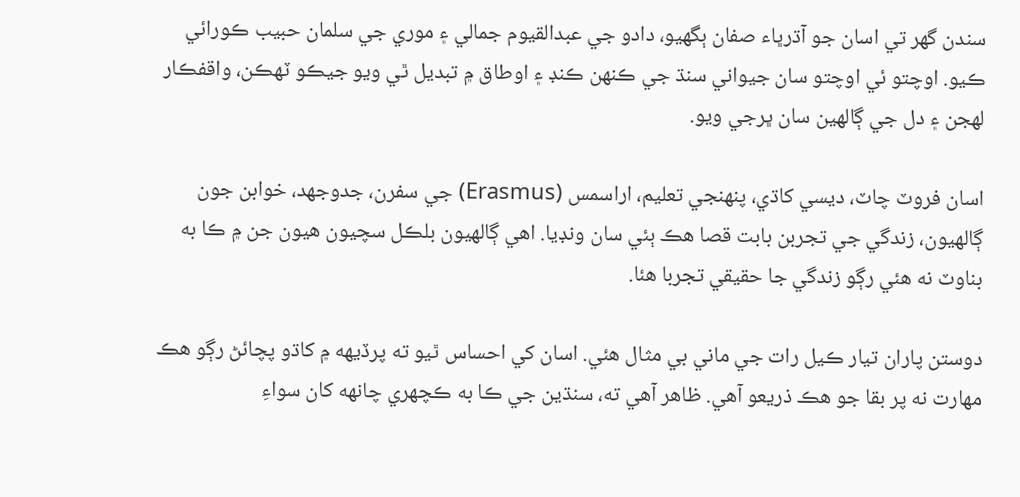سندن گهر تي اسان جو آڌرڀاء صفان ٻگهيو، دادو جي عبدالقيوم جمالي ۽ موري جي سلمان حبيب ڪورائي ڪيو. اوچتو ئي اوچتو سان جيواني سنڌ جي ڪنهن ڪنڊ ۽ اوطاق ۾ تبديل ٿي ويو جيڪو ٽهڪن، واقفڪار لهجن ۽ دل جي ڳالهين سان ڀرجي ويو.

اسان فروٽ چاٽ، ديسي کاڌي، پنهنجي تعليم، اراسمس (Erasmus) جي سفرن، جدوجهد، خوابن جون ڳالهيون، زندگي جي تجربن بابت قصا هڪ ٻئي سان ونڊيا. اهي ڳالهيون بلڪل سچيون هيون جن ۾ ڪا به بناوٽ نه هئي رڳو زندگي جا حقيقي تجربا هئا.

دوستن پاران تيار ڪيل رات جي ماني بي مثال هئي. اسان کي احساس ٿيو ته پرڏيهه ۾ کاڌو پچائڻ رڳو هڪ مهارت نه پر بقا جو هڪ ذريعو آهي. ظاهر آهي ته، سنڌين جي ڪا به ڪچهري چانهه کان سواءِ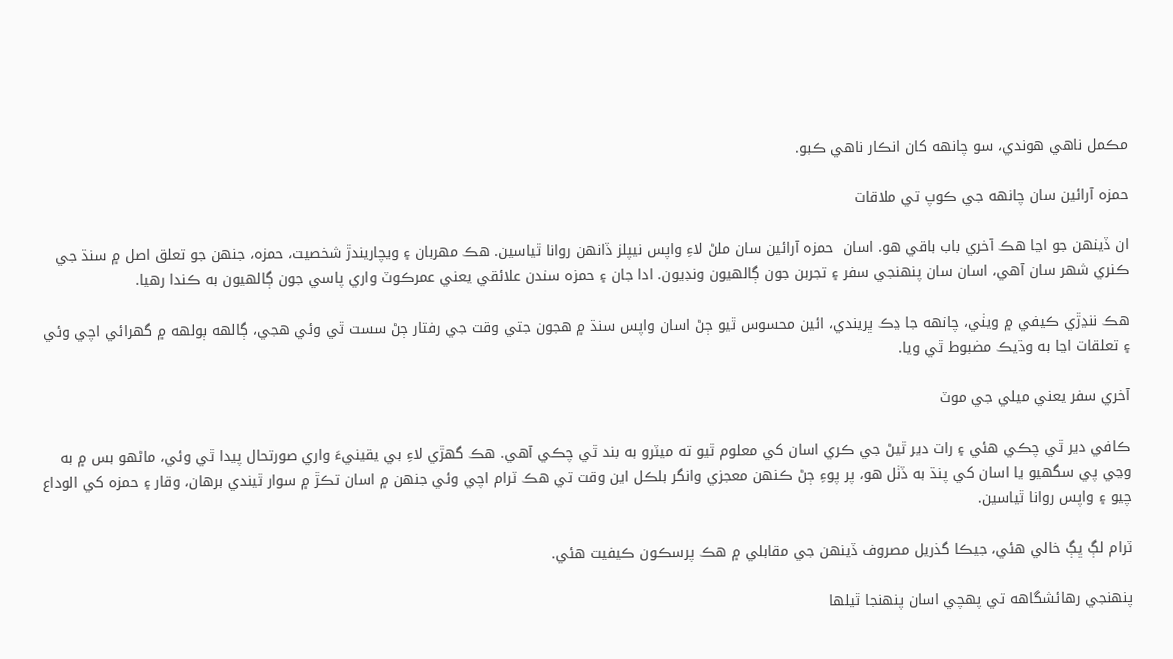مڪمل ناهي هوندي، سو چانهه کان انڪار ناهي ڪبو.

حمزه آرائين سان چانهه جي ڪوپ تي ملاقات

ان ڏينهن جو اڃا هڪ آخري باب باقي هو. اسان  حمزه آرائين سان ملڻ لاءِ واپس نيپلز ڏانهن روانا ٿياسين. هڪ مهربان ۽ ويچاريندڙ شخصيت، حمزه، جنهن جو تعلق اصل ۾ سنڌ جي ڪنري شهر سان آهي، اسان سان پنهنجي سفر ۽ تجربن جون ڳالهيون ونڊيون. ادا جان ۽ حمزه سندن علائقي يعني عمرڪوٽ واري پاسي جون ڳالهيون به ڪندا رهيا.

هڪ ننڍڙي ڪيفي ۾ ويٺي، چانهه جا ڍڪ ڀريندي، ائين محسوس ٿيو ڄڻ اسان واپس سنڌ ۾ هجون جتي وقت جي رفتار ڄڻ سست ٿي وئي هجي، ڳالهه ٻولهه ۾ گهرائي اچي وئي ۽ تعلقات اڃا به وڌيڪ مضبوط ٿي ويا.

آخري سفر يعني ميلي جي موٽ

ڪافي دير ٿي چڪي هئي ۽ رات دير ٿيڻ جي ڪري اسان کي معلوم ٿيو ته ميٽرو به بند ٿي چڪي آهي. هڪ گهڙي لاءِ بي يقينيءَ واري صورتحال پيدا ٿي وئي، ماڻهو بس ۾ به وڃي پي سگهيو يا اسان کي پنڌ به ڏٺل هو، پر پوءِ ڄڻ ڪنهن معجزي وانگر بلڪل اين وقت تي هڪ ٽرام اچي وئي جنهن ۾ اسان تڪڙ ۾ سوار ٿيندي برهان، وقار ۽ حمزه کي الوداع چيو ۽ واپس روانا ٿياسين.

ٽرام لڳ ڀڳ خالي هئي، جيڪا گذريل مصروف ڏينهن جي مقابلي ۾ هڪ پرسڪون ڪيفيت هئي.

پنهنجي رهائشگاهه تي پهچي اسان پنهنجا ٿيلها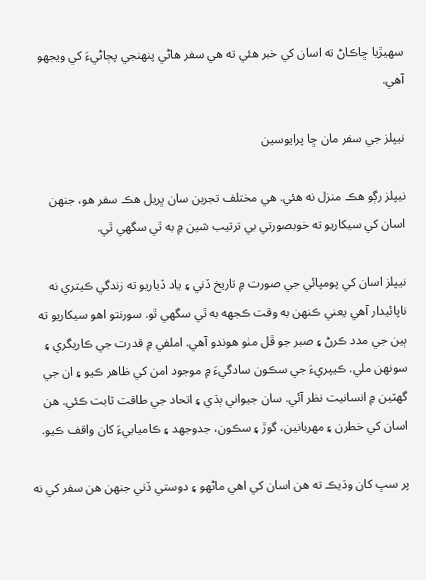سهيڙيا ڇاڪاڻ ته اسان کي خبر هئي ته هي سفر هاڻي پنهنجي پڄاڻيءَ کي ويجهو آهي.

نيپلز جي سفر مان ڇا پرايوسين

نيپلز رڳو هڪ منزل نه هئي. هي مختلف تجربن سان ڀريل هڪ سفر هو، جنهن اسان کي سيکاريو ته خوبصورتي بي ترتيب شين ۾ به ٿي سگهي ٿي.

نيپلز اسان کي پومپائي جي صورت ۾ تاريخ ڏني ۽ ياد ڏياريو ته زندگي ڪيتري نه ناپائيدار آهي يعني ڪنهن به وقت ڪجهه به ٿي سگهي ٿو. سورنتو اهو سيکاريو ته ٻين جي مدد ڪرڻ ۽ صبر جو ڦل مٺو هوندو آهي. املفي ۾ قدرت جي ڪاريگري ۽ سونهن ملي. ڪيپريءَ جي سڪون سادگيءَ ۾ موجود امن کي ظاهر ڪيو ۽ ان جي گهٽين ۾ انسانيت نظر آئي. سان جيواني ٻڌي ۽ اتحاد جي طاقت ثابت ڪئي. هن اسان کي خطرن ۽ مهربانين، گوڙ ۽ سڪون، جدوجهد ۽ ڪاميابيءَ کان واقف ڪيو.

پر سڀ کان وڌيڪ ته هن اسان کي اهي ماڻهو ۽ دوستي ڏني جنهن هن سفر کي نه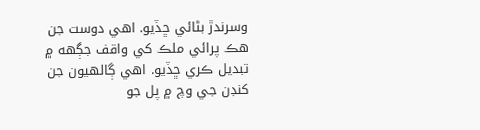وسرندڙ بڻائي ڇڏيو. اهي دوست جن هڪ پرائي ملڪ کي واقف جڳهه ۾ تبديل ڪري ڇڏيو. اهي ڳالهيون جن کنڊن جي وچ ۾ پل جو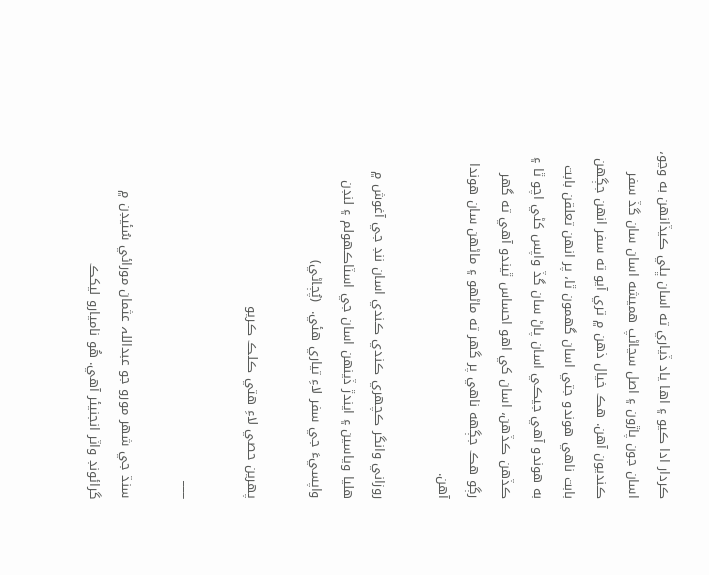ڪردار ادا ڪيو ۽ اها ياد ڏياري ته اسان ڀلي ڪيڏانهن به وڃو، اسان جون پاڙون ۽ اصل سڃاڻپ هميشه اسان سان گڏ سفر ڪنديون آهن. هڪ خيال ذهن ۾ تري آيو ته سفر انهن جڳهن بابت ناهي هوندو جتي اسان گهمون ٿا، پر انهن تعلقن بابت به هوندو آهي جيڪي اسان پاڻ سان گڏ واپس کڻي اچو ٿا ۽ ڪڏهن ڪڏهن، اسان کي اهو احساس ٿيندو آهي ته گهر رڳو هڪ جڳهه ناهي پر گهر ته ماڻهو ۽ ماڻهن سان هوندا آهن.

روزاني وانگر ڪچهري ڪندي ڪندي اسان ننڊ جي آغوش ۾ هليا وياسين ۽ ايندڙ ڏينهن اسان جي اسٽاڪهولم ۽ لنڊن واپسيءَ جي سفر لاءِ تياري هئي.  (پُڄاڻي)

پھرين حصي لاءِ ھتي ڪلڪ ڪريو

___

سنڌ جي شھر مورو جو عبداللہ عثمان مورائي سُئيڊن ۾ گرائونڊ واٽر انجنيئر آھي. ھُو ناميارو ليکڪ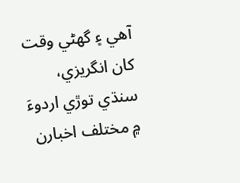آھي ۽ گھڻي وقت کان انگريزي، سنڌي توڙي اردوءَ ۾ مختلف اخبارن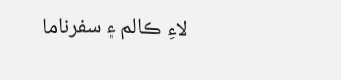لاءِ ڪالم ۽ سفرناما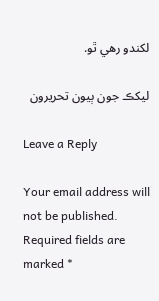لکندو رھي ٿو.

ليکڪ جون ٻيون تحريرون

Leave a Reply

Your email address will not be published. Required fields are marked *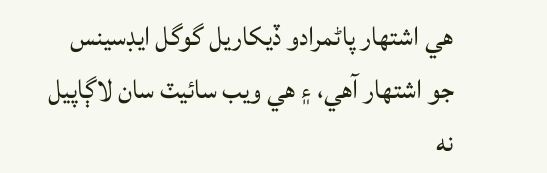هي اشتهار پاڻمرادو ڏيکاريل گوگل ايڊسينس جو اشتهار آهي، ۽ هي ويب سائيٽ سان لاڳاپيل نه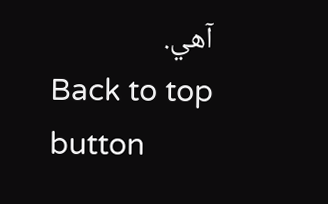آهي.
Back to top button